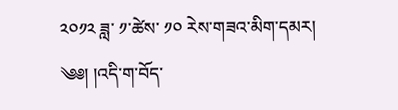༢༠༡༢ ཟླ་ ༡་ཚེས་ ༡༠ རེས་གཟའ་མིག་དམར།
༄༅། །འདི་ག་བོད་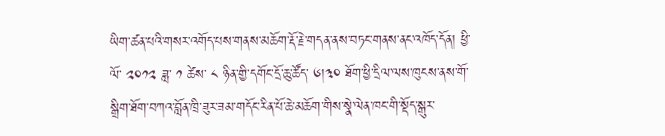ཡིག་ཚན་པའི་གསར་འགོད་པས་གནས་མཆོག་རྡོ་རྗེ་གདན་ནས་བཏང་གནས་ནང་འཁོད་དོན། ཕྱི་ལོ་ ༢༠༡༢ ཟླ་ ༡ ཚེས་ ༨ ཉིན་གྱི་དགོང་དྲོ་ཆུ་ཚོད་ ༦།༣༠ ཐོག་ཕྱི་དྲིལ་ལས་ཁུངས་ནས་གོ་སྒྲིག་ཐོག་བཀའ་བློན་ཁྲི་ཟུར་ཟམ་གདོང་རིན་པོ་ཆེ་མཆོག་གིས་སྣེ་ལེན་ཁང་གི་སྡོད་སྒུར་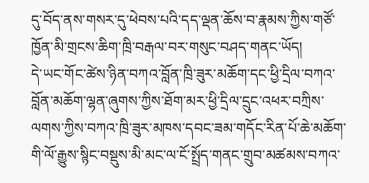དུ་བོད་ནས་གསར་དུ་ཕེབས་པའི་དད་ལྡན་ཆོས་བ་རྣམས་ཀྱིས་གཙོ་ཁྱོན་མི་གྲངས་ཆིག་ཁྲི་བརྒལ་བར་གསུང་བཤད་གནང་ཡོད།
དེ་ཡང་གོང་ཚེས་ཉིན་བཀའ་བློན་ཁྲི་ཟུར་མཆོག་དང་ཕྱི་དྲིལ་བཀའ་བློན་མཆོག་ལྷན་ཞུགས་ཀྱིས་ཐོག་མར་ཕྱི་དྲིལ་དྲུང་འཕར་བཀྲིས་ལགས་ཀྱིས་བཀའ་ཁྲི་ཟུར་མཁས་དབང་ཟམ་གདོང་རིན་པོ་ཆེ་མཆོག་གི་ལོ་རྒྱུས་སྙིང་བསྡུས་མི་མང་ལ་ངོ་སྤྲོད་གནང་གྲུབ་མཚམས་བཀའ་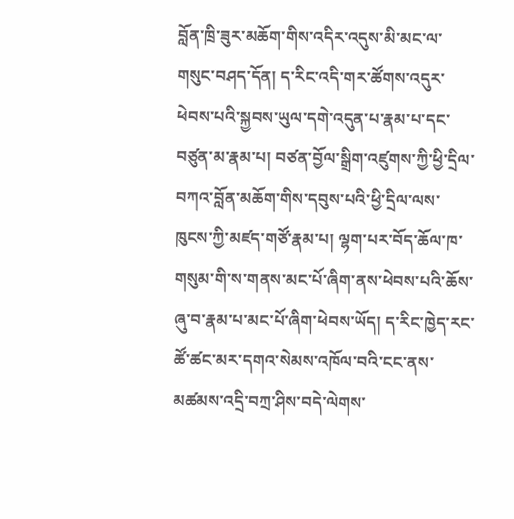བློན་ཁྲི་ཟུར་མཆོག་གིས་འདིར་འདུས་མི་མང་ལ་གསུང་བཤད་དོན། ད་རིང་འདི་གར་ཚོགས་འདུར་ཕེབས་པའི་སྐྱབས་ཡུལ་དགེ་འདུན་པ་རྣམ་པ་དང་བཙུན་མ་རྣམ་པ། བཙན་བྱོལ་སྒྲིག་འཛུགས་ཀྱི་ཕྱི་དྲིལ་བཀའ་བློན་མཆོག་གིས་དབུས་པའི་ཕྱི་དྲིལ་ལས་ཁུངས་ཀྱི་མཛད་གཙོ་རྣམ་པ། ལྷག་པར་བོད་ཆོལ་ཁ་གསུམ་གི་ས་གནས་མང་པོ་ཞིག་ནས་ཕེབས་པའི་ཆོས་ཞུ་བ་རྣམ་པ་མང་པོ་ཞིག་ཕེབས་ཡོད། ད་རིང་ཁྱེད་རང་ཚོ་ཚང་མར་དགའ་སེམས་འཁོལ་བའི་ངང་ནས་མཚམས་འདྲི་བཀྲ་ཤིས་བདེ་ལེགས་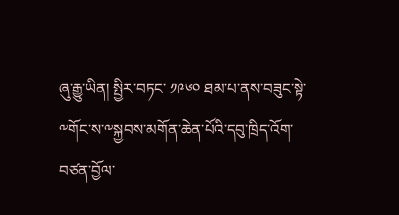ཞུ་རྒྱུ་ཡིན། སྤྱིར་བཏང་ ༡༩༦༠ ཐམ་པ་ནས་བཟུང་སྟེ་༸གོང་ས་༸སྐྱབས་མགོན་ཆེན་པོའི་དབུ་ཁྲིད་འོག་བཙན་བྱོལ་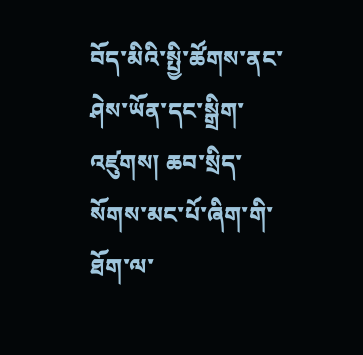བོད་མིའི་སྤྱི་ཚོགས་ནང་ཤེས་ཡོན་དང་སྒྲིག་འཛུགས། ཆབ་སྲིད་སོགས་མང་པོ་ཞིག་གི་ཐོག་ལ་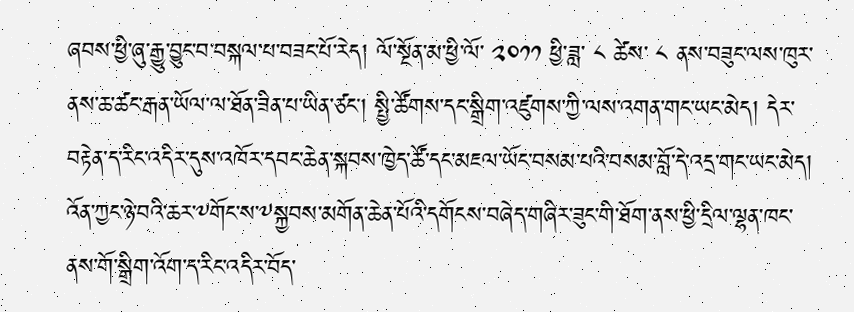ཞབས་ཕྱི་ཞུ་རྒྱུ་བྱུང་བ་བསྐལ་པ་བཟང་པོ་རེད། ལོ་སྔོན་མ་ཕྱི་ལོ་ ༢༠༡༡ ཕྱི་ཟླ་ ༨ ཚེས་ ༨ ནས་བཟུང་ལས་ཁུར་ནས་ཆ་ཚང་རྒན་ཡོལ་ལ་ཐོན་ཟིན་པ་ཡིན་ཙང། སྤྱི་ཚོགས་དང་སྒྲིག་འཛུགས་ཀྱི་ལས་འགན་གང་ཡང་མེད། དེར་བརྟེན་ད་རིང་འདིར་དུས་འཁོར་དབང་ཆེན་སྐབས་ཁྱེད་ཚོ་དང་མཇལ་ཡོང་བསམ་པའི་བསམ་བློ་དེ་འདྲ་གང་ཡང་མེད། འོན་ཀྱང་ཉེ་བའི་ཆར་༸གོང་ས་༸སྐྱབས་མགོན་ཆེན་པོའི་དགོངས་བཞེད་གཞིར་ཟུང་གི་ཐོག་ནས་ཕྱི་དྲིལ་ལྷན་ཁང་ནས་གོ་སྒྲིག་འོག་ད་རིང་འདིར་བོད་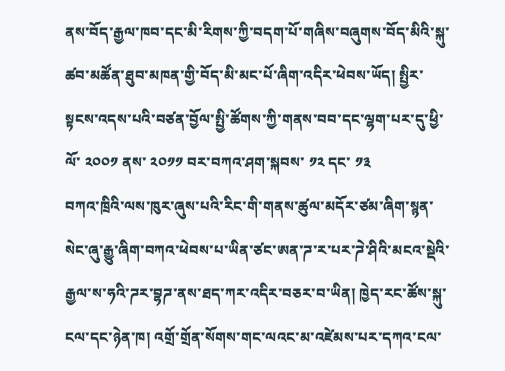ནས་བོད་རྒྱལ་ཁབ་དང་མི་རིགས་ཀྱི་བདག་པོ་གཞིས་བཞུགས་བོད་མིའི་སྐུ་ཚབ་མཚོན་ཐུབ་མཁན་གྱི་བོད་མི་མང་པོ་ཞིག་འདིར་ཕེབས་ཡོད། སྤྱིར་སྟངས་འདས་པའི་བཙན་བྱོལ་སྤྱི་ཚོགས་ཀྱི་གནས་བབ་དང་ལྷག་པར་དུ་ཕྱི་ལོ་ ༢༠༠༡ ནས་ ༢༠༡༡ བར་བཀའ་ཤག་སྐབས་ ༡༢ དང་ ༡༣
བཀའ་ཁྲིའི་ལས་ཁུར་ཞུས་པའི་རིང་གི་གནས་ཚུལ་མདོར་ཙམ་ཞིག་སྙན་སེང་ཞུ་རྒྱུ་ཞིག་བཀའ་ཕེབས་པ་ཡིན་ཙང་ཨན་ཌ་ར་པར་ཌེ་ཤིའི་མངའ་སྡེའི་རྒྱལ་ས་ཧའི་ཌར་བྷཌ་ནས་ཐད་ཀར་འདིར་བཅར་བ་ཡིན། ཁྱེད་རང་ཚོས་སྐུ་ངལ་དང་ཉེན་ཁ། འགྲོ་གྲོན་སོགས་གང་ལའང་མ་འཛེམས་པར་དཀའ་ངལ་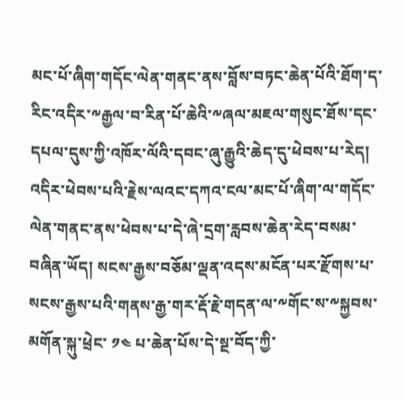མང་པོ་ཞིག་གདོང་ལེན་གནང་ནས་བློས་བཏང་ཆེན་པོའི་ཐོག་ད་རིང་འདིར་༸རྒྱལ་བ་རིན་པོ་ཆེའི་༸ཞལ་མཇལ་གསུང་ཐོས་དང་དཔལ་དུས་ཀྱི་འཁོར་ལོའི་དབང་ཞུ་རྒྱུའི་ཆེད་དུ་ཕེབས་པ་རེད། འདིར་ཕེབས་པའི་རྗེས་ལའང་དཀའ་ངལ་མང་པོ་ཞིག་ལ་གདོང་ལེན་གནང་ནས་ཕེབས་པ་དེ་ཞེ་དྲག་རླབས་ཆེན་རེད་བསམ་བཞིན་ཡོད། སངས་རྒྱས་བཅོམ་ལྡན་འདས་མངོན་པར་རྫོགས་པ་སངས་རྒྱས་པའི་གནས་རྒྱ་གར་རྡོ་རྗེ་གདན་ལ་༸གོང་ས་༸སྐྱབས་མགོན་སྐུ་ཕྲེང་ ༡༤ པ་ཆེན་པོས་དེ་སྔ་བོད་ཀྱི་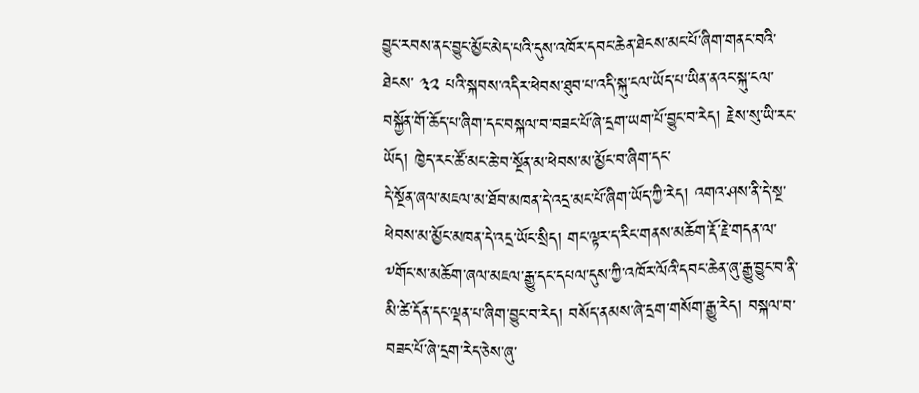བྱུང་རབས་ནང་བྱུང་མྱོང་མེད་པའི་དུས་འཁོར་དབང་ཆེན་ཐེངས་མང་པོ་ཞིག་གནང་བའི་ཐེངས་ ༣༢ པའི་སྐབས་འདིར་ཕེབས་ཐུབ་པ་འདི་སྐུ་ངལ་ཡོད་པ་ཡིན་ནའང་སྐུ་ངལ་བསྐྱོན་གོ་ཆོད་པ་ཞིག་དང་བསྐལ་བ་བཟང་པོ་ཞེ་དྲག་ཡག་པོ་བྱུང་བ་རེད། རྗེས་སུ་ཡི་རང་ཡོད། ཁྱེད་རང་ཚོ་མང་ཆེ་བ་སྔོན་མ་ཕེབས་མ་མྱོང་བ་ཞིག་དང་
དེ་སྔོན་ཞལ་མཇལ་མ་ཐོབ་མཁན་དེ་འདྲ་མང་པོ་ཞིག་ཡོད་ཀྱི་རེད། འགའ་ཤས་ནི་དེ་སྔ་ཕེབས་མ་མྱོང་མཁན་དེ་འདྲ་ཡོང་སྲིད། གང་ལྟར་ད་རིང་གནས་མཆོག་རྡོ་རྗེ་གདན་ལ་༸གོང་ས་མཆོག་ཞལ་མཇལ་རྒྱུ་དང་དཔལ་དུས་ཀྱི་འཁོར་ལོའི་དབང་ཆེན་ཞུ་རྒྱུ་བྱུང་བ་ནི་མི་ཚེ་དོན་དང་ལྡན་པ་ཞིག་བྱུང་བ་རེད། བསོད་ནམས་ཞེ་དྲག་གསོག་རྒྱུ་རེད། བསྐལ་བ་བཟང་པོ་ཞེ་དྲག་རེད་ཅེས་ཞུ་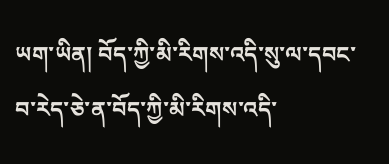ཡག་ཡིན། བོད་ཀྱི་མི་རིགས་འདི་སུ་ལ་དབང་བ་རེད་ཅེ་ན་བོད་ཀྱི་མི་རིགས་འདི་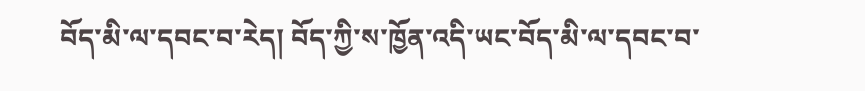བོད་མི་ལ་དབང་བ་རེད། བོད་ཀྱི་ས་ཁྱོན་འདི་ཡང་བོད་མི་ལ་དབང་བ་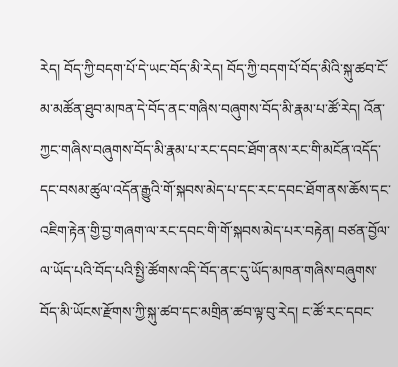རེད། བོད་ཀྱི་བདག་པོ་དེ་ཡང་བོད་མི་རེད། བོད་ཀྱི་བདག་པོ་བོད་མིའི་སྐུ་ཚབ་ངོ་མ་མཚོན་ཐུབ་མཁན་དེ་བོད་ནང་གཞིས་བཞུགས་བོད་མི་རྣམ་པ་ཚོ་རེད། འོན་ཀྱང་གཞིས་བཞུགས་བོད་མི་རྣམ་པ་རང་དབང་ཐོག་ནས་རང་གི་མངོན་འདོད་དང་བསམ་ཚུལ་འདོན་རྒྱུའི་གོ་སྐབས་མེད་པ་དང་རང་དབང་ཐོག་ནས་ཆོས་དང་འཇིག་རྟེན་གྱི་བྱ་གཞག་ལ་རང་དབང་གི་གོ་སྐབས་མེད་པར་བརྟེན། བཙན་བྱོལ་ལ་ཡོད་པའི་བོད་པའི་སྤྱི་ཚོགས་འདི་བོད་ནང་དུ་ཡོད་མཁན་གཞིས་བཞུགས་བོད་མི་ཡོངས་རྫོགས་ཀྱི་སྐུ་ཚབ་དང་མགྲིན་ཚབ་ལྟ་བུ་རེད། ང་ཚོ་རང་དབང་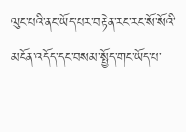ལུང་པའི་ནང་ཡོད་པར་བརྟེན་རང་རང་སོ་སོའི་མངོན་འདོད་དང་བསམ་སྤྱོད་གང་ཡོད་པ་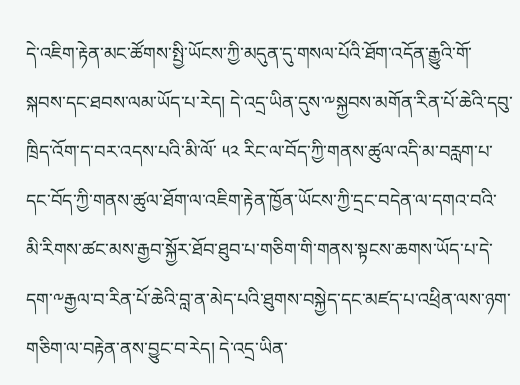དེ་འཇིག་རྟེན་མང་ཚོགས་སྤྱི་ཡོངས་ཀྱི་མདུན་དུ་གསལ་པོའི་ཐོག་འདོན་རྒྱུའི་གོ་སྐབས་དང་ཐབས་ལམ་ཡོད་པ་རེད། དེ་འདྲ་ཡིན་དུས་༸སྐྱབས་མགོན་རིན་པོ་ཆེའི་དབུ་ཁྲིད་འོག་ད་བར་འདས་པའི་མི་ལོ་ ༥༢ རིང་ལ་བོད་ཀྱི་གནས་ཚུལ་འདི་མ་བརླག་པ་དང་བོད་ཀྱི་གནས་ཚུལ་ཐོག་ལ་འཇིག་རྟེན་ཁྱོན་ཡོངས་ཀྱི་དྲང་བདེན་ལ་དགའ་བའི་མི་རིགས་ཚང་མས་རྒྱབ་སྐྱོར་ཐོབ་ཐུབ་པ་གཅིག་གི་གནས་སྟངས་ཆགས་ཡོད་པ་དེ་དག་༸རྒྱལ་བ་རིན་པོ་ཆེའི་བླ་ན་མེད་པའི་ཐུགས་བསྐྱེད་དང་མཛད་པ་འཕྲིན་ལས་ཉག་གཅིག་ལ་བརྟེན་ནས་བྱུང་བ་རེད། དེ་འདྲ་ཡིན་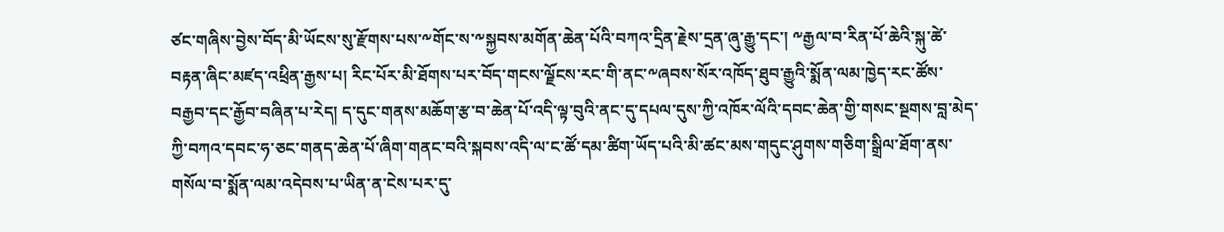ཙང་གཞིས་བྱེས་བོད་མི་ཡོངས་སུ་རྫོགས་པས་༸གོང་ས་༸སྐྱབས་མགོན་ཆེན་པོའི་བཀའ་དྲིན་རྗེས་དྲན་ཞུ་རྒྱུ་དང་། ༸རྒྱལ་བ་རིན་པོ་ཆེའི་སྐུ་ཚེ་བརྟན་ཞིང་མཛད་འཕྲིན་རྒྱས་པ། རིང་པོར་མི་ཐོགས་པར་བོད་གངས་ལྗོངས་རང་གི་ནང་༸ཞབས་སོར་འཁོད་ཐུབ་རྒྱུའི་སྨོན་ལམ་ཁྱེད་རང་ཚོས་བརྒྱབ་དང་རྒྱོབ་བཞིན་པ་རེད། ད་དུང་གནས་མཆོག་རྩ་བ་ཆེན་པོ་འདི་ལྟ་བུའི་ནང་དུ་དཔལ་དུས་ཀྱི་འཁོར་ལོའི་དབང་ཆེན་གྱི་གསང་སྔགས་བླ་མེད་ཀྱི་བཀའ་དབང་ཧ་ཅང་གནད་ཆེན་པོ་ཞིག་གནང་བའི་སྐབས་འདི་ལ་ང་ཚོ་དམ་ཚིག་ཡོད་པའི་མི་ཚང་མས་གདུང་ཤུགས་གཅིག་སྒྲིལ་ཐོག་ནས་གསོལ་བ་སྨོན་ལམ་འདེབས་པ་ཡིན་ན་ངེས་པར་དུ་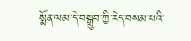སྨོན་ལམ་དེ་བསྒྲུབ་ཀྱི་རེད་བསམ་པའི་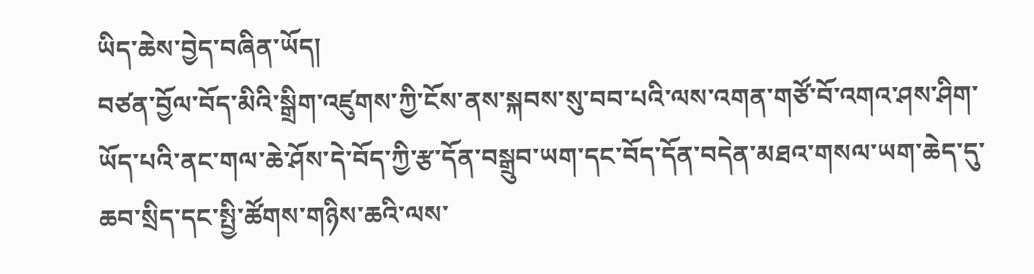ཡིད་ཆེས་བྱེད་བཞིན་ཡོད།
བཙན་བྱོལ་བོད་མིའི་སྒྲིག་འཛུགས་ཀྱི་ངོས་ནས་སྐབས་སུ་བབ་པའི་ལས་འགན་གཙོ་བོ་འགའ་ཤས་ཤིག་ཡོད་པའི་ནང་གལ་ཆེ་ཤོས་དེ་བོད་ཀྱི་རྩ་དོན་བསྒྲུབ་ཡག་དང་བོད་དོན་བདེན་མཐའ་གསལ་ཡག་ཆེད་དུ་ཆབ་སྲིད་དང་སྤྱི་ཚོགས་གཉིས་ཆའི་ལས་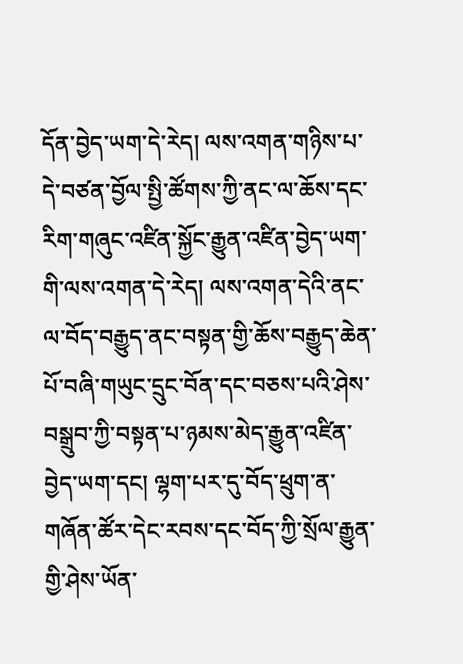དོན་བྱེད་ཡག་དེ་རེད། ལས་འགན་གཉིས་པ་དེ་བཙན་བྱོལ་སྤྱི་ཚོགས་ཀྱི་ནང་ལ་ཆོས་དང་རིག་གཞུང་འཛིན་སྐྱོང་རྒྱུན་འཛིན་བྱེད་ཡག་གི་ལས་འགན་དེ་རེད། ལས་འགན་དེའི་ནང་ལ་བོད་བརྒྱུད་ནང་བསྟན་གྱི་ཆོས་བརྒྱུད་ཆེན་པོ་བཞི་གཡུང་དྲུང་བོན་དང་བཅས་པའི་ཤེས་བསྒྲུབ་ཀྱི་བསྟན་པ་ཉམས་མེད་རྒྱུན་འཛིན་བྱེད་ཡག་དང། ལྷག་པར་དུ་བོད་ཕྲུག་ན་གཞོན་ཚོར་དེང་རབས་དང་བོད་ཀྱི་སྲོལ་རྒྱུན་གྱི་ཤེས་ཡོན་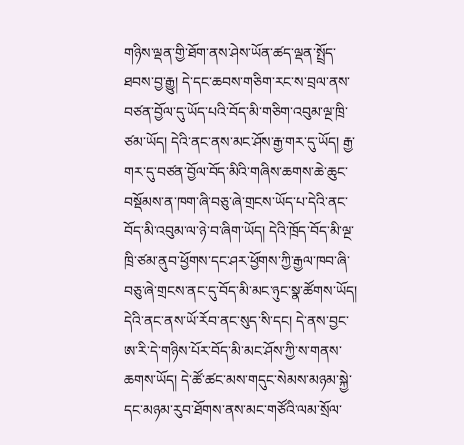གཉིས་ལྡན་གྱི་ཐོག་ནས་ཤེས་ཡོན་ཚད་ལྡན་སྤྲོད་ཐབས་བྱ་རྒྱུ། དེ་དང་ཆབས་གཅིག་རང་ས་བྲལ་ནས་བཙན་བྱོལ་དུ་ཡོད་པའི་བོད་མི་གཅིག་འབུམ་ལྔ་ཁྲི་ཙམ་ཡོད། དེའི་ནང་ནས་མང་ཤོས་རྒྱ་གར་དུ་ཡོད། རྒྱ་གར་དུ་བཙན་བྱོལ་བོད་མིའི་གཞིས་ཆགས་ཆེ་ཆུང་བསྡོམས་ན་ཁག་ཞི་བཅུ་ཞེ་གྲངས་ཡོད་པ་དེའི་ནང་བོད་མི་འབུམ་ལ་ཉེ་བ་ཞིག་ཡོད། དེའི་ཁྲོད་བོད་མི་ལྔ་ཁྲི་ཙམ་ནུབ་ཕྱོགས་དང་ཤར་ཕྱོགས་ཀྱི་རྒྱལ་ཁབ་ཞི་བཅུ་ཞེ་གྲངས་ནང་དུ་བོད་མི་མང་ཉུང་སྣ་ཚོགས་ཡོད། དེའི་ནང་ནས་ཡོ་རོབ་ནང་སུད་སི་དང། དེ་ནས་བྱང་ཨ་རི་དེ་གཉིས་པོར་བོད་མི་མང་ཤོས་ཀྱི་ས་གནས་ཆགས་ཡོད། དེ་ཚོ་ཚང་མས་གདུང་སེམས་མཉམ་སྐྱེ་དང་མཉམ་རུབ་ཐོགས་ནས་མང་གཙོའི་ལམ་སྲོལ་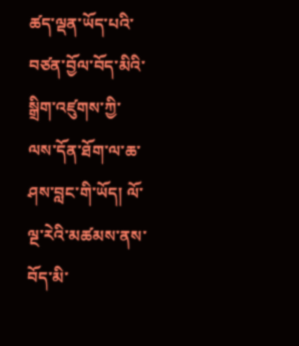ཚད་ལྡན་ཡོད་པའི་བཙན་བྱོལ་བོད་མིའི་སྒྲིག་འཛུགས་ཀྱི་ལས་དོན་ཐོག་ལ་ཆ་ཤས་བླང་གི་ཡོད། ལོ་ལྔ་རེའི་མཚམས་ནས་བོད་མི་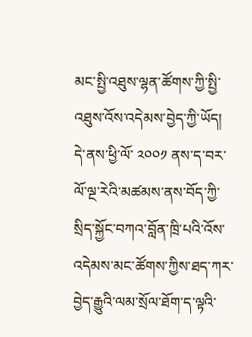མང་སྤྱི་འཐུས་ལྷན་ཚོགས་ཀྱི་སྤྱི་འཐུས་འོས་འདེམས་བྱེད་ཀྱི་ཡོད། དེ་ནས་ཕྱི་ལོ་ ༢༠༠༡ ནས་ད་བར་ལོ་ལྔ་རེའི་མཚམས་ནས་བོད་ཀྱི་སྲིད་སྐྱོང་བཀའ་བློན་ཁྲི་པའི་འོས་འདེམས་མང་ཚོགས་ཀྱིས་ཐད་ཀར་བྱེད་རྒྱུའི་ལམ་སྲོལ་ཐོག་ད་ལྟའི་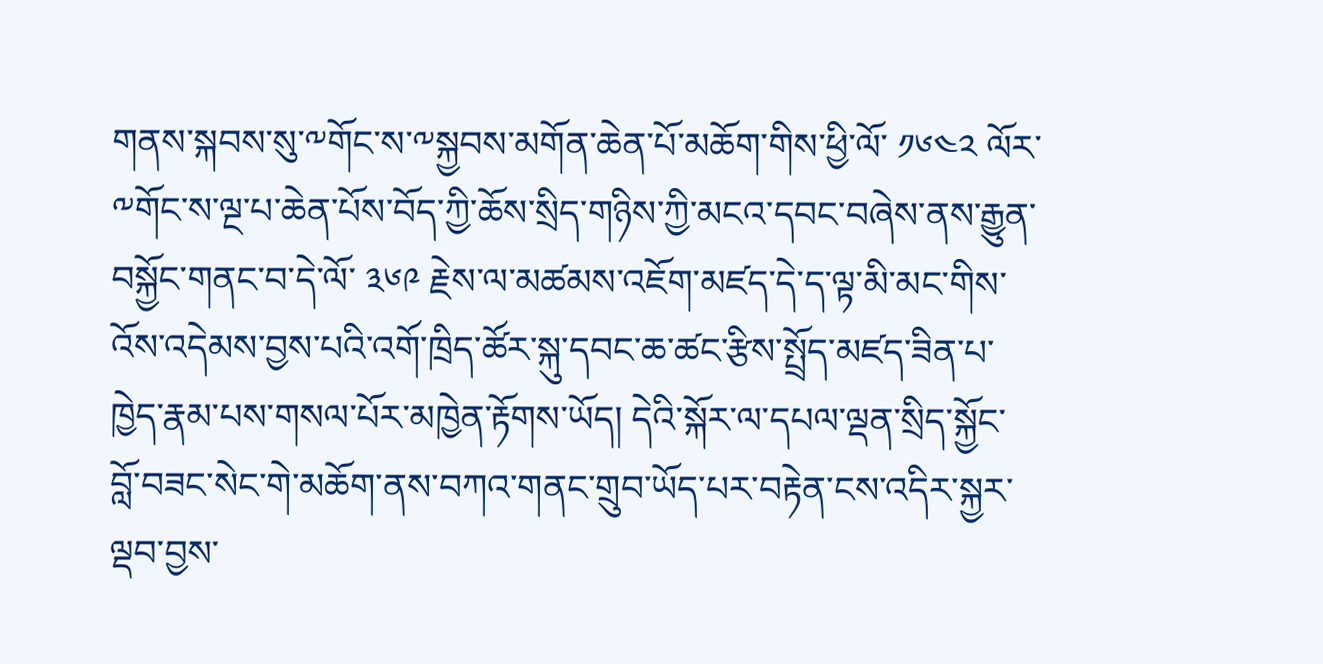གནས་སྐབས་སུ་༸གོང་ས་༸སྐྱབས་མགོན་ཆེན་པོ་མཆོག་གིས་ཕྱི་ལོ་ ༡༦༤༢ ལོར་༸གོང་ས་ལྔ་པ་ཆེན་པོས་བོད་ཀྱི་ཆོས་སྲིད་གཉིས་ཀྱི་མངའ་དབང་བཞེས་ནས་རྒྱུན་བསྐྱོང་གནང་བ་དེ་ལོ་ ༣༦༩ རྗེས་ལ་མཚམས་འཇོག་མཛད་དེ་ད་ལྟ་མི་མང་གིས་འོས་འདེམས་བྱས་པའི་འགོ་ཁྲིད་ཚོར་སྐུ་དབང་ཆ་ཚང་རྩིས་སྤྲོད་མཛད་ཟིན་པ་ཁྱེད་རྣམ་པས་གསལ་པོར་མཁྱེན་རྟོགས་ཡོད། དེའི་སྐོར་ལ་དཔལ་ལྡན་སྲིད་སྐྱོང་བློ་བཟང་སེང་གེ་མཆོག་ནས་བཀའ་གནང་གྲུབ་ཡོད་པར་བརྟེན་ངས་འདིར་སྐྱར་ལྡབ་བྱས་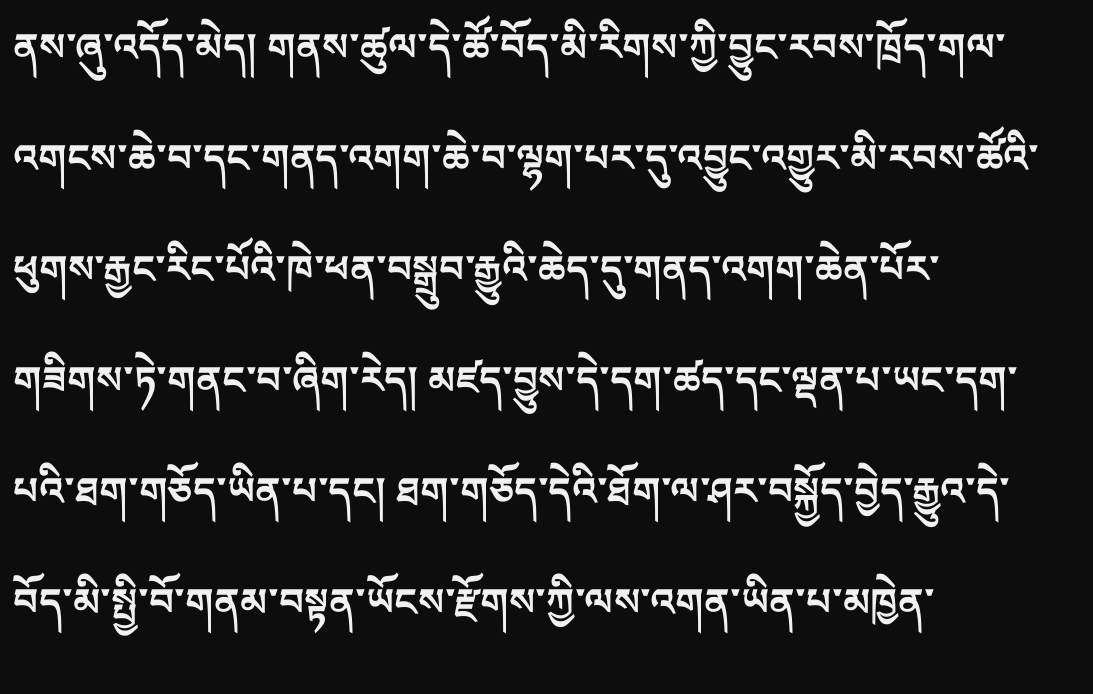ནས་ཞུ་འདོད་མེད། གནས་ཚུལ་དེ་ཚོ་བོད་མི་རིགས་ཀྱི་བྱུང་རབས་ཁྲོད་གལ་འགངས་ཆེ་བ་དང་གནད་འགག་ཆེ་བ་ལྷག་པར་དུ་འབྱུང་འགྱུར་མི་རབས་ཚོའི་ཕུགས་རྒྱང་རིང་པོའི་ཁེ་ཕན་བསྒྲུབ་རྒྱུའི་ཆེད་དུ་གནད་འགག་ཆེན་པོར་གཟིགས་ཏེ་གནང་བ་ཞིག་རེད། མཛད་བྱུས་དེ་དག་ཚད་དང་ལྡན་པ་ཡང་དག་པའི་ཐག་གཅོད་ཡིན་པ་དང། ཐག་གཅོད་དེའི་ཐོག་ལ་ཤར་བསྐྱོད་བྱེད་རྒྱུའ་དེ་བོད་མི་སྤྱི་བོ་གནམ་བསྟན་ཡོངས་རྫོགས་ཀྱི་ལས་འགན་ཡིན་པ་མཁྱེན་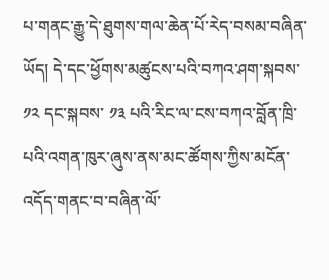པ་གནང་རྒྱུ་དེ་ཐུགས་གལ་ཆེན་པོ་རེད་བསམ་བཞིན་ཡོད། དེ་དང་ཕྱོགས་མཚུངས་པའི་བཀའ་ཤག་སྐབས་ ༡༢ དང་སྐབས་ ༡༣ པའི་རིང་ལ་ངས་བཀའ་བློན་ཁྲི་པའི་འགན་ཁུར་ཞུས་ནས་མང་ཚོགས་ཀྱིས་མངོན་འདོད་གནང་བ་བཞིན་ལོ་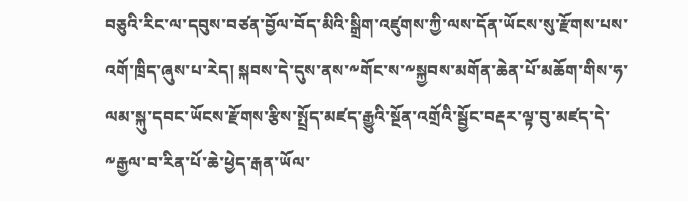བཅུའི་རིང་ལ་དབུས་བཙན་བྱོལ་བོད་མིའི་སྒྲིག་འཛུགས་ཀྱི་ལས་དོན་ཡོངས་སུ་རྫོགས་པས་འགོ་ཁྲིད་ཞུས་པ་རེད། སྐབས་དེ་དུས་ནས་༸གོང་ས་༸སྐྱབས་མགོན་ཆེན་པོ་མཆོག་གིས་ཧ་ལམ་སྐུ་དབང་ཡོངས་རྫོགས་རྩིས་སྤྲོད་མཛད་རྒྱུའི་སྔོན་འགྲོའི་སྦྱོང་བརྡར་ལྟ་བུ་མཛད་དེ་༸རྒྱལ་བ་རིན་པོ་ཆེ་ཕྱེད་རྒན་ཡོལ་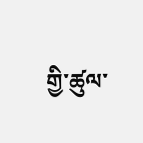གྱི་ཚུལ་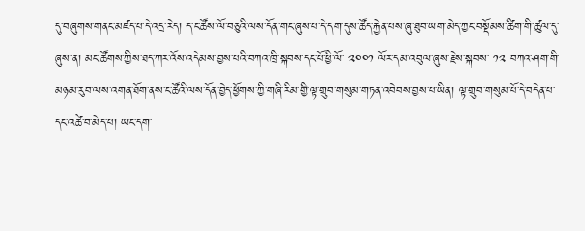དུ་བཞུགས་གནང་མཛད་པ་དེ་འདྲ་རེད། ད་ང་ཚོས་ལོ་བཅུའི་ལས་དོན་གང་ཞུས་པ་དེ་དག་དུས་ཚོད་རྐྱེན་པས་ཞུ་ཐུབ་ཡག་མེད་ཀྱང་བསྡོམས་ཚིག་གི་ཚུལ་དུ་ཞུས་ན། མང་ཚོགས་ཀྱིས་ཐད་ཀར་འོས་འདེམས་བྱས་པའི་བཀའ་ཁྲི་སྐབས་དང་པོ་ཕྱི་ལོ་ ༢༠༠༡ ལོར་དམ་འབུལ་ཞུས་རྗེས་སྐབས་ ༡༢ བཀའ་ཤག་གི་མཉམ་རུབ་ལས་འགན་ཐོག་ནས་ང་ཚོའི་ལས་དོན་བྱེད་ཕྱོགས་ཀྱི་གཞི་རིམ་གྱི་ལྟ་གྲུབ་གསུམ་གཏན་འབེབས་བྱས་པ་ཡིན། ལྟ་གྲུབ་གསུམ་པོ་དེ་བདེན་པ་དང་འཚེ་བ་མེད་པ། ཡང་དག་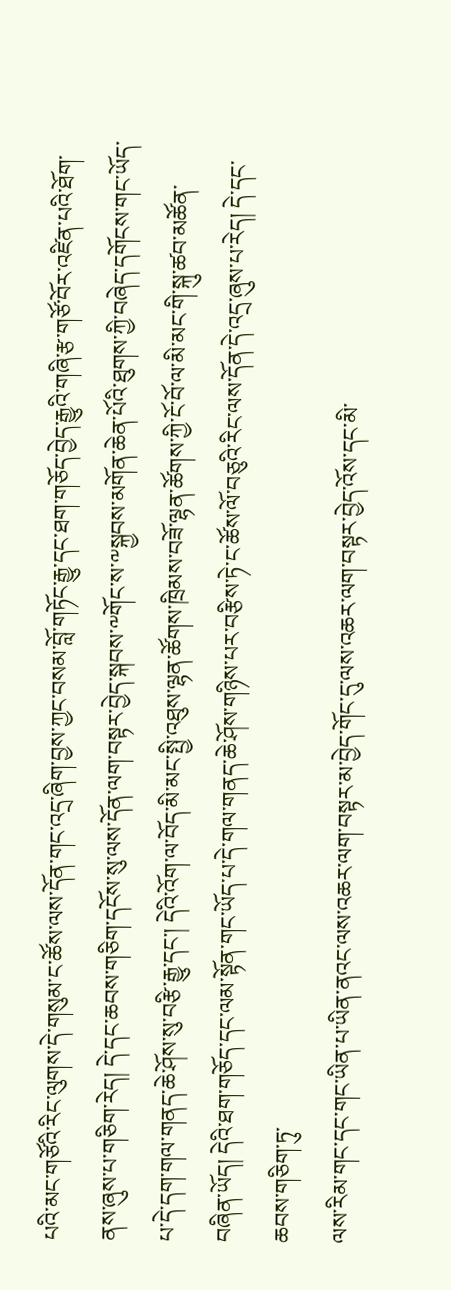པའི་མང་གཙོའི་རིང་ལུགས་དེ་གསུམ་ང་ཚོས་ལས་དོན་གང་འདྲ་ཞིག་བྱས་ཀྱང་བསམ་བློ་གཏོང་རྒྱུ་དང་ཐག་གཅོད་བྱེད་རྒྱུའི་གཞི་རྩ་གཙོ་བོར་འཛིན་པའི་ཐོག་ནས་ཞུས་པ་གཅིག་རེད། དེ་དང་ཆབས་གཅིག་དངོས་སུ་ལས་དོན་ལག་བསྟར་བྱེད་སྐབས་༸གོང་ས་༸སྐྱབས་མགོན་ཆེན་པོའི་ཐུགས་ཀྱི་བཞེད་དགོངས་གང་ཡོད་པ་དེ་དག་གལ་གནད་ཆེ་ཤོས་སུ་བརྩི་རྒྱུ་དང་། དེའི་འོག་ལ་བོད་མི་མང་སྤྱི་འཐུས་ལྷན་ཚོགས་ཁྲིམས་བཟོ་ལྷན་ཚོགས་ཀྱི་ངོ་བོ་ལ་མི་མང་གི་སྐུ་ཚབ་མཚོན་བཞིན་ཡོད། དེའི་ཐག་གཅོད་དང་ལམ་སྟོན་གང་ཡོད་པ་དེ་གལ་གནད་ཆེ་ཤོས་གཉིས་པར་བརྩིས་ཏེ་ང་ཚོས་ལོ་བཅུའི་རིང་ལས་དོན་དེ་འདྲ་ཞུས་པ་རེད། དེ་དང་ཆབས་གཅིག་ཏུ་
ལས་རིམ་གང་དང་གང་ཡིན་པ་ཡིན་ནའང་ལས་འཆར་ལག་བསྟར་མ་བྱེད་གོང་དུ་ལས་འཆར་ལག་བསྟར་བྱེད་འོས་དང་མི་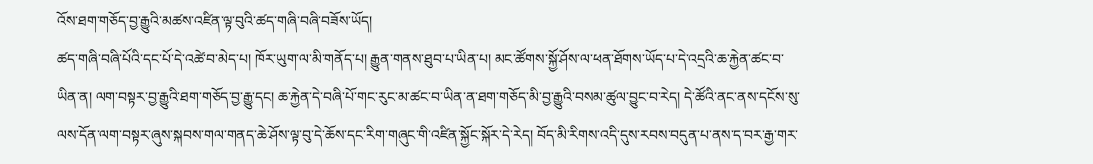འོས་ཐག་གཅོད་བྱ་རྒྱུའི་མཚས་འཛིན་ལྟ་བུའི་ཚད་གཞི་བཞི་བཟོས་ཡོད།
ཚད་གཞི་བཞི་པོའི་དང་པོ་དེ་འཚེ་བ་མེད་པ། ཁོར་ཡུག་ལ་མི་གནོད་པ། རྒྱུན་གནས་ཐུབ་པ་ཡིན་པ། མང་ཚོགས་སྐྱོ་ཤོས་ལ་ཕན་ཐོགས་ཡོད་པ་དེ་འདྲའི་ཆ་རྐྱེན་ཚང་བ་ཡིན་ན། ལག་བསྟར་བྱ་རྒྱུའི་ཐག་གཅོད་བྱ་རྒྱུ་དང། ཆ་རྐྱེན་དེ་བཞི་པོ་གང་རུང་མ་ཚང་བ་ཡིན་ན་ཐག་གཅོད་མི་བྱ་རྒྱུའི་བསམ་ཚུལ་བྱུང་བ་རེད། དེ་ཚོའི་ནང་ནས་དངོས་སུ་ལས་དོན་ལག་བསྟར་ཞུས་སྐབས་གལ་གནད་ཆེ་ཤོས་ལྟ་བུ་དེ་ཆོས་དང་རིག་གཞུང་གི་འཛིན་སྐྱོང་སྐོར་དེ་རེད། བོད་མི་རིགས་འདི་དུས་རབས་བདུན་པ་ནས་ད་བར་རྒྱ་གར་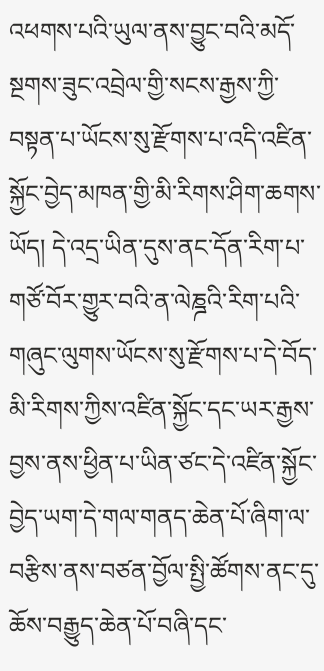འཕགས་པའི་ཡུལ་ནས་བྱུང་བའི་མདོ་སྔགས་ཟུང་འབྲེལ་གྱི་སངས་རྒྱས་ཀྱི་བསྟན་པ་ཡོངས་སུ་རྫོགས་པ་འདི་འཛིན་སྐྱོང་བྱེད་མཁན་གྱི་མི་རིགས་ཤིག་ཆགས་ཡོད། དེ་འདྲ་ཡིན་དུས་ནང་དོན་རིག་པ་གཙོ་བོར་གྱུར་བའི་ན་ལེཎྜའི་རིག་པའི་གཞུང་ལུགས་ཡོངས་སུ་རྫོགས་པ་དེ་བོད་མི་རིགས་ཀྱིས་འཛིན་སྐྱོང་དང་ཡར་རྒྱས་བྱས་ནས་ཕྱིན་པ་ཡིན་ཙང་དེ་འཛིན་སྐྱོང་བྱེད་ཡག་དེ་གལ་གནད་ཆེན་པོ་ཞིག་ལ་བརྩིས་ནས་བཙན་བྱོལ་སྤྱི་ཚོགས་ནང་དུ་ཆོས་བརྒྱུད་ཆེན་པོ་བཞི་དང་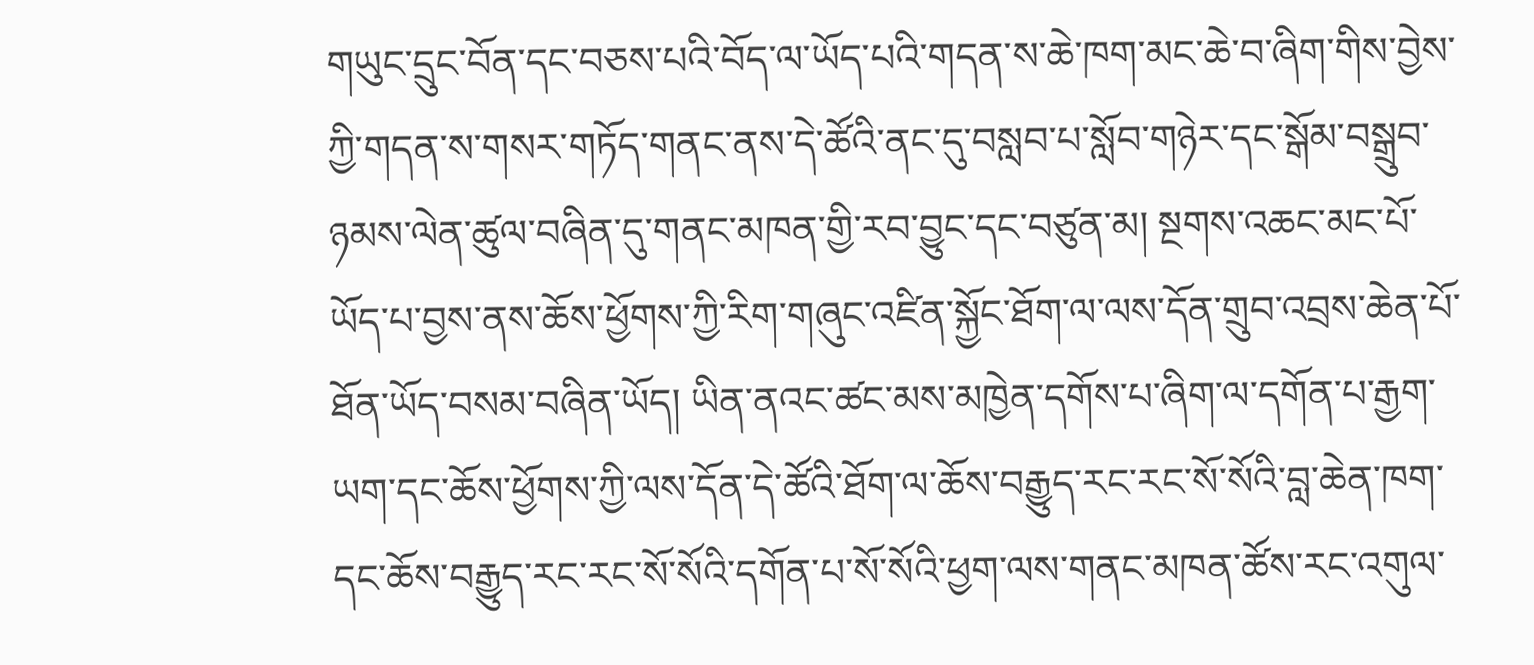གཡུང་དྲུང་བོན་དང་བཅས་པའི་བོད་ལ་ཡོད་པའི་གདན་ས་ཆེ་ཁག་མང་ཆེ་བ་ཞིག་གིས་བྱེས་ཀྱི་གདན་ས་གསར་གཏོད་གནང་ནས་དེ་ཚོའི་ནང་དུ་བསླབ་པ་སློབ་གཉེར་དང་སྒོམ་བསྒྲུབ་ཉམས་ལེན་ཚུལ་བཞིན་དུ་གནང་མཁན་གྱི་རབ་བྱུང་དང་བཙུན་མ། སྔགས་འཆང་མང་པོ་ཡོད་པ་བྱས་ནས་ཆོས་ཕྱོགས་ཀྱི་རིག་གཞུང་འཛིན་སྐྱོང་ཐོག་ལ་ལས་དོན་གྲུབ་འབྲས་ཆེན་པོ་ཐོན་ཡོད་བསམ་བཞིན་ཡོད། ཡིན་ནའང་ཚང་མས་མཁྱེན་དགོས་པ་ཞིག་ལ་དགོན་པ་རྒྱག་ཡག་དང་ཆོས་ཕྱོགས་ཀྱི་ལས་དོན་དེ་ཚོའི་ཐོག་ལ་ཆོས་བརྒྱུད་རང་རང་སོ་སོའི་བླ་ཆེན་ཁག་དང་ཆོས་བརྒྱུད་རང་རང་སོ་སོའི་དགོན་པ་སོ་སོའི་ཕྱག་ལས་གནང་མཁན་ཚོས་རང་འགུལ་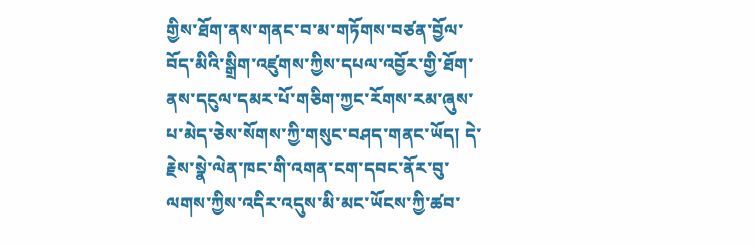གྱིས་ཐོག་ནས་གནང་བ་མ་གཏོགས་བཙན་བྱོལ་བོད་མིའི་སྒྲིག་འཛུགས་ཀྱིས་དཔལ་འབྱོར་གྱི་ཐོག་ནས་དངུལ་དམར་པོ་གཅིག་ཀྱང་རོགས་རམ་ཞུས་པ་མེད་ཅེས་སོགས་ཀྱི་གསུང་བཤད་གནང་ཡོད། དེ་རྗེས་སྣེ་ལེན་ཁང་གི་འགན་ངག་དབང་ནོར་བུ་ལགས་ཀྱིས་འདིར་འདུས་མི་མང་ཡོངས་ཀྱི་ཚབ་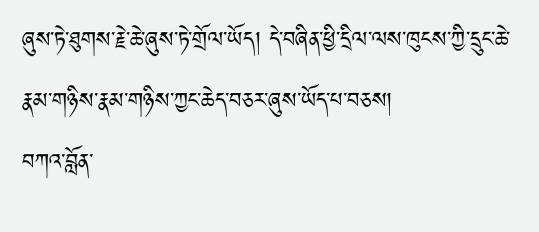ཞུས་ཏེ་ཐུགས་རྗེ་ཆེ་ཞུས་ཏེ་གྲོལ་ཡོད། དེ་བཞིན་ཕྱི་དྲིལ་ལས་ཁུངས་ཀྱི་དྲུང་ཆེ་རྣམ་གཉིས་རྣམ་གཉིས་ཀྱང་ཆེད་བཅར་ཞུས་ཡོད་པ་བཅས།
བཀའ་བློན་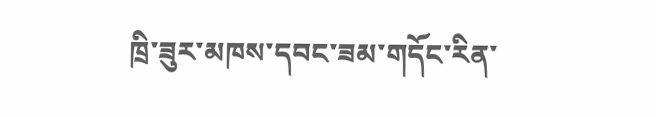ཁྲི་ཟུར་མཁས་དབང་ཟམ་གདོང་རིན་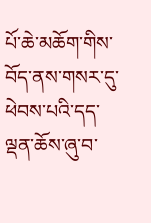པོ་ཆེ་མཆོག་གིས་བོད་ནས་གསར་དུ་ཕེབས་པའི་དད་ལྡན་ཆོས་ཞུ་བ་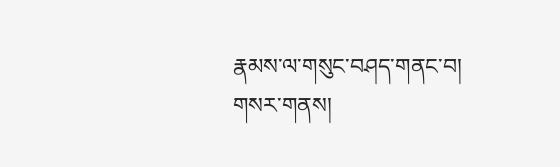རྣམས་ལ་གསུང་བཤད་གནང་བ།
གསར་གནས།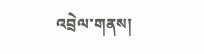འབྲེལ་གནས།